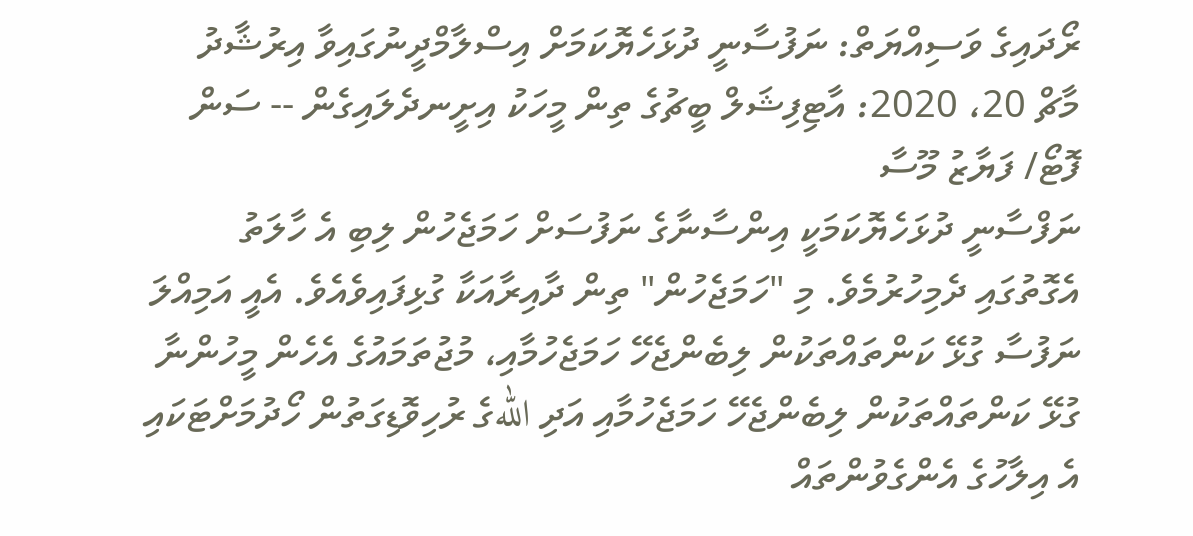ރޯދައިގެ ވަސިއްޔަތް: ނަފުސާނީ ދުޅަހެޔޮކަމަށް އިސްލާމްދީނުގައިވާ އިރުޝާދު
މާޗް 20، 2020: އާޓިފިޝަލް ބީޗުގެ ތިން މީހަކު އިށީނދެލައިގެން -- ސަން ފޮޓޯ/ ފަޔާޒު މޫސާ
ނަފްސާނީ ދުޅަހެޔޮކަމަކީ އިންސާނާގެ ނަފުސަށް ހަމަޖެހުން ލިބި އެ ހާލަތު އެގޮތުގައި ދެމިހުރުމެވެ. މި "ހަމަޖެހުން" ތިން ދާއިރާއަކާ ގުޅިފައިވެއެވެ. އެއީ އަމިއްލަ ނަފުސާ ގުޅޭ ކަންތައްތަކުން ލިބެންޖެހޭ ހަމަޖެހުމާއި، މުޖުތަމައުގެ އެހެން މީހުންނާ ގުޅޭ ކަންތައްތަކުން ލިބެންޖެހޭ ހަމަޖެހުމާއި އަދި اللهގެ ރުހިވޮޑިގަތުން ހޯދުމަށްޓަކައި އެ އިލާހުގެ އެންގެވުންތައް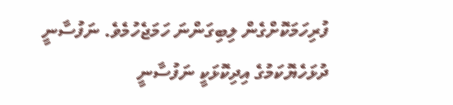ފުރިހަމަކޮށްގެން ލިބިގަންނަ ހަމަޖެހުމެވެ. ނަފުސާނީ ދުޅަހެޔޮކަމުގެ އިދިކޮޅަކީ ނަފުސާނީ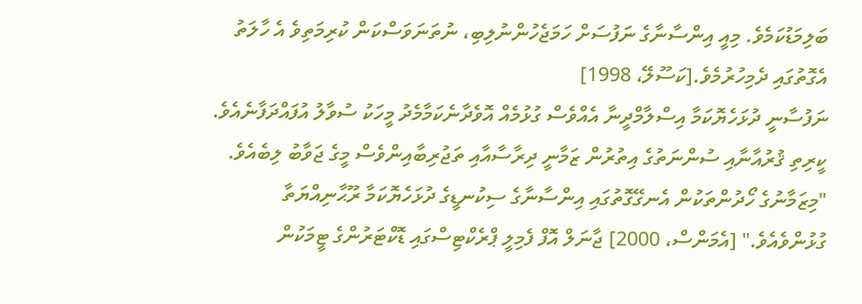ބަލިމަޑުކަމެވެ. މިއީ އިންސާނާގެ ނަފުސަށް ހަމަޖެހުންނުލިބި، ނުތަނަވަސްކަން ކުރިމަތިވެ އެ ހާލަތު އެގޮތުގައި ދެމިހުރުމެވެ.[ކަސޫލޭ، 1998]
ނަފުސާނީ ދުޅަހެޔޮކަމާ އިސްލާމްދީނާ އެއްވެސް ގުޅުމެއް އޮވެދާނެކަމާމެދު މީހަކު ސުވާލު އުފައްދަފާނެއެވެ. ކީރިތި ޤުރުއާނާއި ސުންނަތުގެ އިތުރުން ޒަމާނީ ދިރާސާއާއި ތަޖުރިބާއިންވެސް މީގެ ޖަވާބު ލިބެއެވެ. "މިޒަމާނުގެ ހޯދުންތަކުން އެނގޭގޮތުގައި އިންސާނާގެ ސިކުނޑީގެ ދުޅަހެޔޮކަމާ ރޫޙާނިއްޔަތާ ގުޅުންވެއެވެ." [އެމަންސް، 2000] ޖާނަލް އޮފް ފެމިލީ ޕްރެކްޓިސްގައި ޑޮކްޓަރުންގެ ޓީމަކުން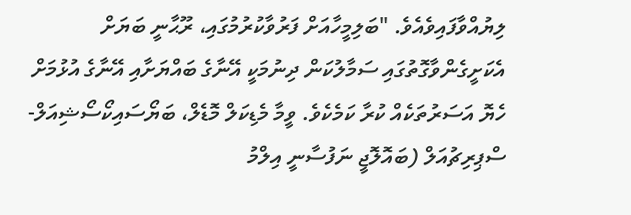ލިޔުއްވާފައިވެއެވެ. "ބަލިމީހާއަށް ފަރުވާކުރުމުގައި، ރޫޙާނީ ބަޔަށް އެކަށީގެންވާގޮތުގައި ސަމާލުކަން ދިނުމަކީ އޭނާގެ ބައްޔަށާއި އޭނާގެ އުޅުމަށް ހެޔޮ އަސަރުތަކެއް ކުރާ ކަމެކެވެ. ވީމާ މެޑިކަލް މޮޑެލް، ބަޔޯސައިކޯސޯޝިއަލް-ސްޕިރިޗުއަލް (ބައޮލޮޖީ ނަފުސާނީ އިލްމު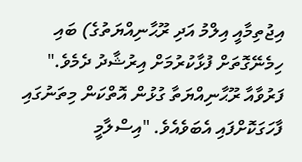އިޖުތިމާއީ އިލްމު އަދި ރޫޙާނިއްޔަތުގެ) ބައި ހިމެނޭގޮތަށް ފުޅާކުރުމަށް އިރުޝާދު ދެމެވެ." ފަރުވާއާ ރޫޙާނިއްޔަތާ ގުޅުން އޮތްކަން މިތަނުގައި ފާހަގަކޮށްފައި އެބަވެއެވެ. "އިސްލާމީ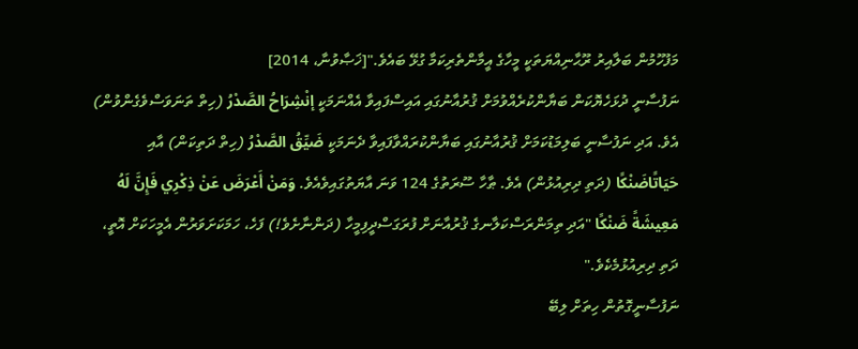މަފުހޫމުން ބަލާއިރު ރޫޙާނިއްޔަތަކީ މީހާގެ އީމާންތެރިކަމާ ގުޅޭ ބައެވެ."[ޚަޞާވުނާ، 2014]
ނަފުސާނީ ދުޅަހެޔޮކަން ބަޔާންކުރެއްވުމަށް ޤުރުއާނުގައި އައިސްފައިވާ އެއްނަމަކީ إنْشِرَاحُ الصَّدْرُ (ހިތް ތަނަވަސްވެގެންވުން) އެވެ. އަދި ނަފުސާނީ ބަލިމަޑުކަމަށް ޤުރުއާނުގައި ބަޔާންކުރައްވާފައިވާ ދެނަމަކީ ضَيِّقُ الصَّدْرُ (ހިތް ދަތިކަން) އާއި حَيَاتًاضَنْكًا (ދަތި ދިރިއުޅުން) އެވެ. ޠާހާ ސޫރަތުގެ 124 ވަނަ އާޔަތުގައިވެއެވެ. وَمَنْ أَعْرَضَ عَنْ ذِكْرِي فَإِنَّ لَهُ مَعِيشَةً ضَنْكًا "އަދި ތިމަންރަސްކަލާނގެ ޤުރުއާނަށް ފުރަގަސްދީފިމީހާ (ދަންނާށެވެ!) ފަހެ، ހަމަކަށަވަރުން އެމީހަކަށް އޮތީ، ދަތި ދިރިއުޅުމެކެވެ."
ނަފުސާނީގޮތުން ހިތަށް ލިބޭ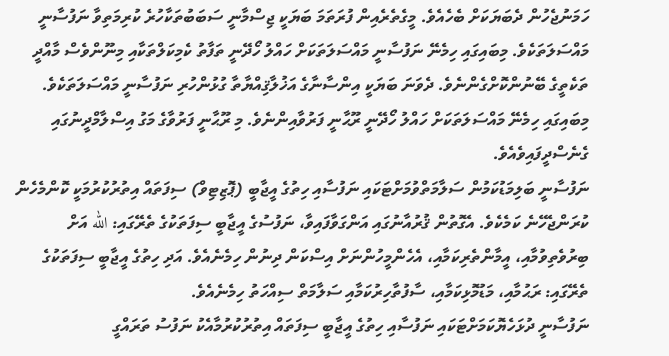ހަމަނުޖެހުން ދެބަޔަކަށް ބެހެއެވެ. މީގެތެރެއިން ފުރަތަމަ ބަޔަކީ ޖިސްމާނީ ސަބަބުތަކާހުރެ ކުރިމަތިވާ ނަފުސާނީ މައްސަލަތަކެވެ. މިބައިގައި ހިމެނޭ ނަފުސާނީ މައްސަލަތަކަށް ހައްލު ހޯދޭނީ ތަފާތު ކެމިކަލްތަކާއި މިނޫންވެސް މާއްދީ ތަކެތީގެ ބޭނުންކޮށްގެންނެވެ. ދެވަނަ ބަޔަކީ އިންސާނާގެ އަޚުލާޤިއްޔާތާ ގުޅުންހުރި ނަފުސާނީ މައްސަލަތަކެވެ. މިބައިގައި ހިމެނޭ މައްސަލަތަކަށް ހައްލު ހޯދޭނީ ރޫޙާނީ ފަރުވާއިންނެވެ. މި ރޫޙާނީ ފަރުވާގެ މަގު އިސްލާމްދީނުގައި ގެނެސްދީފައިވެއެވެ.
ނަފުސާނީ ބަލިމަޑުކަމުން ސަލާމަތްވުމަށްޓަކައި ނަފުސާއި ހިތުގެ އީޖާބީ (ޕޮޒިޓިވް) ސިފަތައް އިތުރުކުރުމަކީ ކޮންމެހެން ކުރަންޖެހޭނެ ކަމެކެވެ. އެގޮތުން ޤުރުއާނުގައި އަންގަވާފައިވާ، ނަފުސުގެ އީޖާބީ ސިފަތަކުގެ ތެރޭގައި: الله އަށް ބިރުވެތިވުމާއި، އީމާންތެރިކަމާއި، އެހެންމީހުންނަށް އިސްކަން ދިނުން ހިމެނެއެވެ. އަދި ހިތުގެ އީޖާބީ ސިފަތަކުގެ ތެރޭގައި: ރަޙުމާއި، މަޑުމޮޅިކަމާއި، ސާފުތާހިރުކަމާއި ސަލާމަތް ސިއްހަތު ހިމެނެއެވެ.
ނަފުސާނީ ދުޅަހެޔޮކަމަށްޓަކައި ނަފުސާއި ހިތުގެ އީޖާބީ ސިފަތައް އިތުރުކުރުމާއެކު ނަފުސު ތަރައްގީ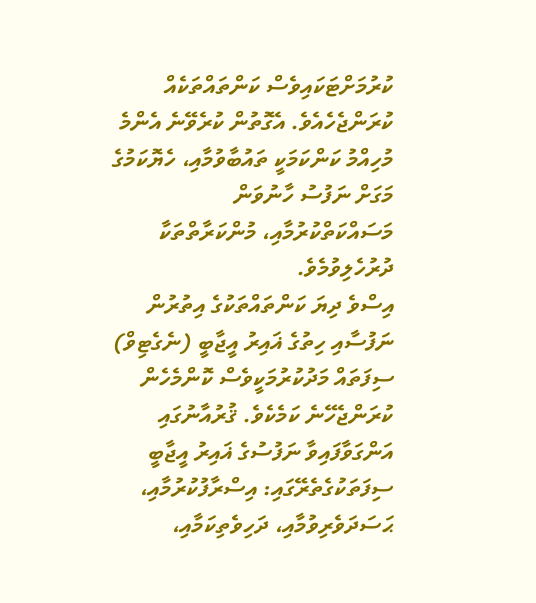ކުރުމަށްޓަކައިވެސް ކަންތައްތަކެއް ކުރަންޖެހެއެވެ. އެގޮތުން ކުރެވޭނެ އެންމެ މުހިއްމު ކަންކަމަކީ ތައުބާވުމާއި، ހެޔޮކަމުގެ މަގަށް ނަފުސު ހާނުވަން މަސައްކަތްކުރުމާއި، މުންކަރާތްތަކާ ދުރުހެލިވުމެވެ.
އިސްވެ ދިޔަ ކަންތައްތަކުގެ އިތުރުން ނަފުސާއި ހިތުގެ ޣައިރު އީޖާބީ (ނެގެޓިވް) ސިފަތައް މަދުކުރުމަކީވެސް ކޮންމެހެން ކުރަންޖެހޭނެ ކަމެކެވެ. ޤުރުއާނުގައި އަންގަވާފައިވާ ނަފުސުގެ ޣައިރު އީޖާބީ ސިފަތަކުގެތެރޭގައި: އިސްރާފުކުރުމާއި، ޙަސަދަވެރިވުމާއި، ދަހިވެތިކަމާއި،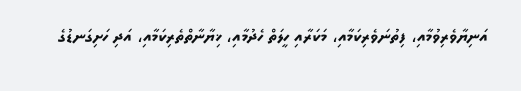އަނިޔާވެރިވުމާއި، ފިތުނަވެރިކަމާއި، މަކަރާއި ހީލަތް ހެދުމާއި، ޚިޔާނާތްތެރިކަމާއި، އަދި ހަށިގަނޑުގެ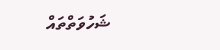ޝަހުވަތްތައް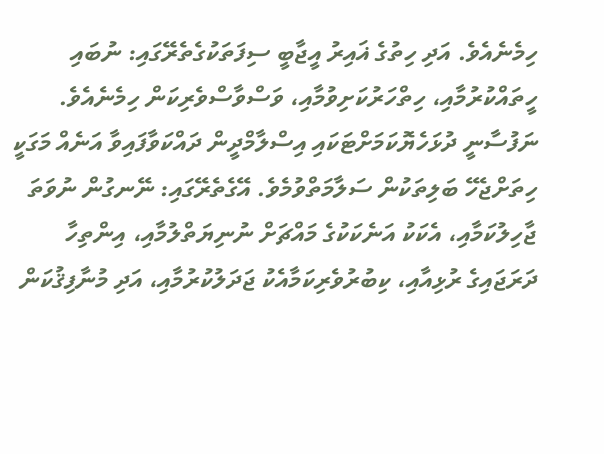ހިމެނެއެވެ. އަދި ހިތުގެ ޣައިރު އީޖާބީ ސިފަތަކުގެތެރޭގައި: ނުބައި ހީތައްކުރުމާއި، ހިތްހަރުކަށިވުމާއި، ވަސްވާސްވެރިކަން ހިމެނެއެވެ.
ނަފުސާނީ ދުޅަހެޔޮކަމަށްޓަކައި އިސްލާމްދީން ދައްކަވާފައިވާ އަނެއް މަގަކީ ހިތަށްޖެހޭ ބަލިތަކުން ސަލާމަތްވުމެވެ. އޭގެތެރޭގައި: ނޭނގުން ނުވަތަ ޖާހިލުކަމާއި، އެކަކު އަނެކަކުގެ މައްޗަށް ނުނިޔަތްލުމާއި، އިންތިހާ ދަރަޖައިގެ ރުޅިއާއި، ކިބުރުވެރިކަމާއެކު ޖަދަލުކުރުމާއި، އަދި މުނާފިޤުކަން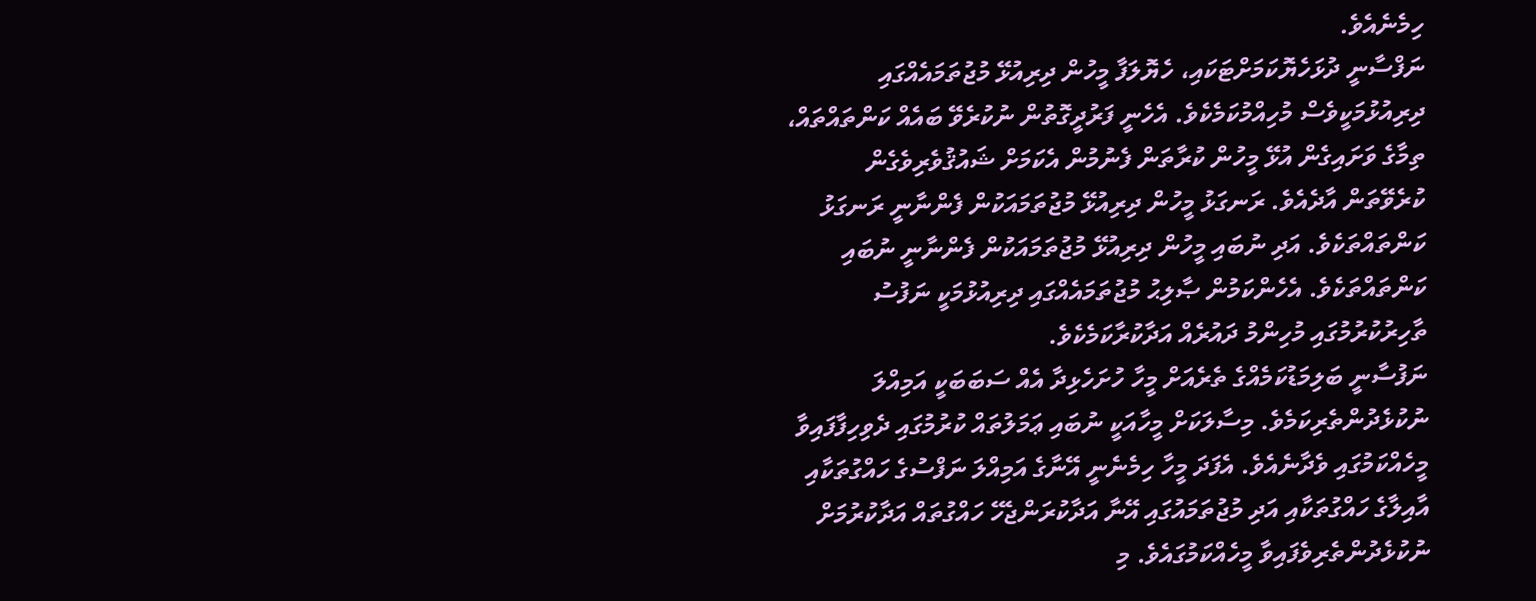ހިމެނެއެވެ.
ނަފްސާނީ ދުޅަހެޔޮކަމަށްޓަކައި، ހެޔޮލަފާ މީހުން ދިރިއުޅޭ މުޖުތަމައެއްގައި ދިރިއުޅުމަކީވެސް މުހިއްމުކަމެކެވެ. އެހެނީ ފަރުދީގޮތުން ނުކުރެވޭ ބައެއް ކަންތައްތައް، ތިމާގެ ވަށައިގެން އުޅޭ މީހުން ކުރާތަން ފެނުމުން އެކަމަށް ޝައުޤުވެރިވެގެން ކުރެވޭތަން އާދެއެވެ. ރަނގަޅު މީހުން ދިރިއުޅޭ މުޖުތަމައަކުން ފެންނާނީ ރަނގަޅު ކަންތައްތަކެވެ. އަދި ނުބައި މީހުން ދިރިއުޅޭ މުޖުތަމައަކުން ފެންނާނީ ނުބައި ކަންތައްތަކެވެ. އެހެންކަމުން ޞާލިޙު މުޖުތަމައެއްގައި ދިރިއުޅުމަކީ ނަފުސު ތާހިރުކުރުމުގައި މުހިންމު ދައުރެއް އަދާކުރާކަމެކެވެ.
ނަފުސާނީ ބަލިމަޑުކަމެއްގެ ތެރެއަށް މީހާ ހުށަހެޅިދާ އެއް ސަބަބަކީ އަމިއްލަ ނުކުޅެދުންތެރިކަމެވެ. މިސާލަކަށް މީހާއަކީ ނުބައި ޢަމަލުތައް ކުރުމުގައި ދެވިހިފާފައިވާ މީހެއްކަމުގައި ވެދާނެއެވެ. އެފަދަ މީހާ ހިމެނެނީ އޭނާގެ އަމިއްލަ ނަފްސުގެ ހައްގުތަކާއި އާއިލާގެ ހައްގުތަކާއި އަދި މުޖުތަމައުގައި އޭނާ އަދާކުރަންޖެހޭ ހައްގުތައް އަދާކުރުމަށް ނުކުޅެދުންތެރިވެފައިވާ މީހެއްކަމުގައެވެ. މި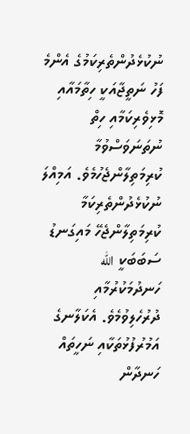ނުކުޅެދުންތެރިކަމުގެ އެންމެ ފަހު ނަތީޖާއަކީ ހިތާމައާއި މޮޅިވެރިކަމާއި ހިތް ނުތަނަވަސްވުމާ ކުރިމަތިލާންޖެހުމެވެ. އަމިއްލަ ނުކުޅެދުންތެރިކަމާ ކުރިމަތިލާންޖެހޭ މައިގަނޑު ސަބަބަކީ الله ހަނދުމަކުރުމާއި ދުރުހެލިވުމެވެ. އެކަލާނގެ އަމުރުފުޅުތަކާއި ނަހީތައް ހަނދާން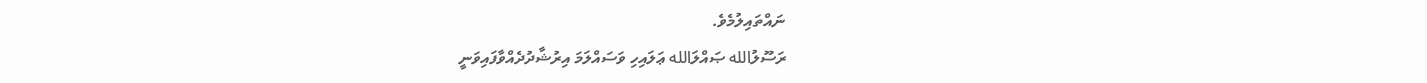ނައްތައިލުމެވެ.
ރަސޫލުالله ޞައްލަالله ޢަލައިހި ވަސައްލަމަ އިރުޝާދުދެއްވާފައިވަނީ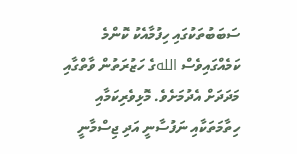ސަބަބުތަކުގައި ހިފުމާއެކު ކޮންމެ ކަމެއްގައިވެސް اللهގެ ހަޒުރަތުން ވާތްގާއި މަދަދަށް އެދުމަށެވެ. މޮޅިވެރިކަމާއި ހިތާމަތަކާއި ނަފުސާނީ އަދި ޖިސްމާނީ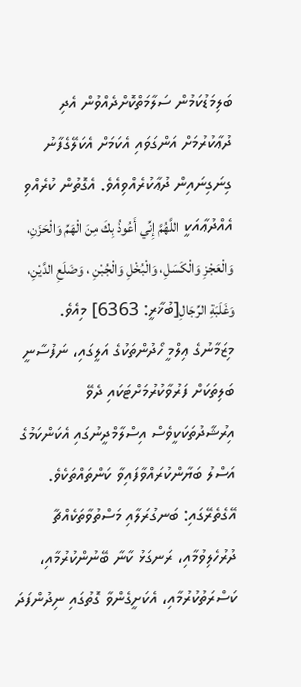ބަލިމަޑުކަމުން ސަލާމަތްކޮށްދެއްވުން އެދި ދުޢާކުރުމަށް އަންގަވައި އެކަމަށް އެކަލޭގެފާނު ގިނަގިނައިން ދުޢާކުރެއްވިއެވެ. އެގޮތުން ކުރެއްވި އެއްދުޢާއަކީ اللَّهُمَّ إِنِّي أَعُوذُ بِكَ مِنَ الْهَمِّ وَالْحَزَنِ، وَالْعَجْزِ وَالْكَسَلِ، وَالْبُخْلِ وَالْجُبْنِ ، وَضَلَعِ الدَّيْنِ، وَغَلَبَةِ الرِّجَالِ[ބުޚާރީ: 6363] މިއެވެ.
މިޒަމާނުގެ ޢިލްމީ ހޯދުންތަކުގެ އަލީގައި، ނަފުސާނީ ބަލިތަކަށް ފަރުވާކުރުމަށްޓަކައި ދެވޭ އިރުޝާދުތަކަކީވެސް އިސްލާމްދީނުގައި އެކަންކަމުގެ އަސްލު ބަޔާންކުރައްވާފައިވާ ކަންތައްތަކެވެ. އޭގެތެރޭގައި: ބަނގުރަލާއި މަސްތުވާތަކެއްޗާ ދުރުހެލިވުމާއި، ރަނގަޅު ކާނާ ބޭނުންކުރުމާއި، ކަސްރަތުކުރުމާއި، އެކަށީގެންވާ ގޮތުގައި ނިދުންފަދަ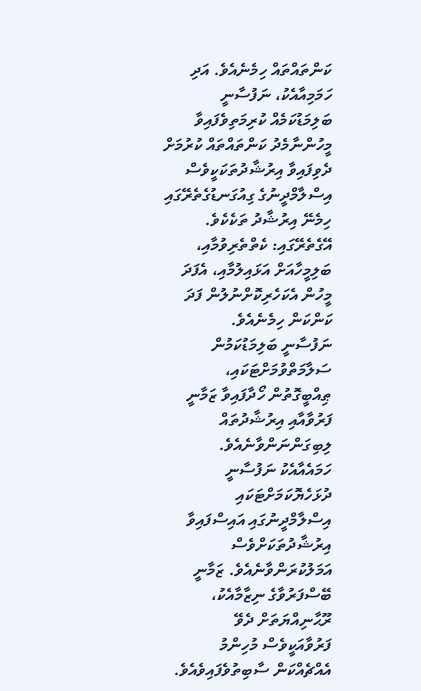ކަންތައްތައް ހިމެނެއެވެ. އަދި ހަމަމިއާއެކު، ނަފުސާނީ ބަލިމަޑުކަމެއް ކުރިމަތިވެފައިވާ މީހުންނާމެދު ކަންތައްތައް ކުރުމަށް ދެވިފައިވާ އިރުޝާދުތަކަކީވެސް އިސްލާމްދީނުގެ ގިއުގަނޑުގެތެރޭގައި ހިމެނޭ އިރުޝާދު ތަކެކެވެ. އޭގެތެރޭގައި: ކެތްތެރިވުމާއި، ބަލިމީހާއަށް އަޅައިލުމާއި، އެފަދަ މީހުން އެކަހެރިކޮށްނުލުން ފަދަ ކަންކަން ހިމެނެއެވެ.
ނަފުސާނީ ބަލިމަޑުކަމުން ސަލާމަތްވުމަށްޓަކައި، ޠިއްބީގޮތުން ހޯދާފައިވާ ޒަމާނީ ފަރުވާއާއި އިރުޝާދުތައް ލިބިގަންނަންވާނެއެވެ. ހަމައެއާއެކު ނަފުސާނީ ދުޅަހެޔޮކަމަށްޓަކައި އިސްލާމްދީނުގައި އައިސްފައިވާ އިރުޝާދުތަކަށްވެސް އަމަލުކުރަންވާނެއެވެ. ޒަމާނީ ބޭސްފަރުވާގެ ނިޒާމާއެކު، ރޫޙާނިއްޔަތަށް ދެވޭ ފަރުވާއަކީވެސް މުހިންމު އެއްޗެއްކަން ސާބިތުވެފައިވެއެވެ.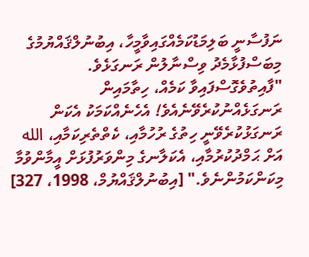ނަފުސާނީ ބަލިމަޑުކަމެއްގައިވާމީހާ، އިބުނުލްޤައްޔުމުގެ މިބަސްފުޅާމެދު ވިސްނާލުން ރަނގަޅެވެ. "ފާއިތުވެގޮސްފައިވާ ކަމެއް، ހިތާމައިން ރަނގަޅެއްނުކުރެވޭނެއެވެ! އެހެނެއްކަމަކު އެކަން ރަނގަޅުކުރެވޭނީ ހިތުގެ ރުހުމާއި، ކެތްތެރިކަމާއި، الله އަށް ޙަމްދުކުރުމާއި، އެކަލާނގެ މިންވަރުފުޅަށް އީމާންވުމާ މިކަންކަމުންނެވެ." [އިބުނުލްޤައްޔުމް، 1998، 327]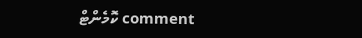comment ކޮމެންޓް